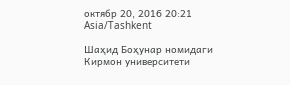октябр 20, 2016 20:21 Asia/Tashkent

Шаҳид Боҳунар номидаги Кирмон университети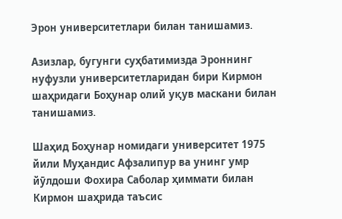Эрон университетлари билан танишамиз.

Азизлар, бугунги суҳбатимизда Эроннинг нуфузли университетларидан бири Кирмон шаҳридаги Боҳунар олий уқув маскани билан танишамиз.

Шаҳид Боҳунар номидаги университет 1975 йили Муҳандис Афзалипур ва унинг умр йӯлдоши Фохира Саболар ҳиммати билан Кирмон шаҳрида таъсис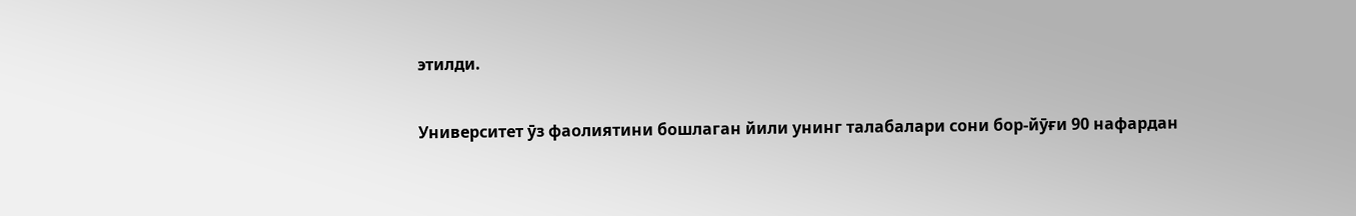этилди.

Университет ӯз фаолиятини бошлаган йили унинг талабалари сони бор-йӯғи 90 нафардан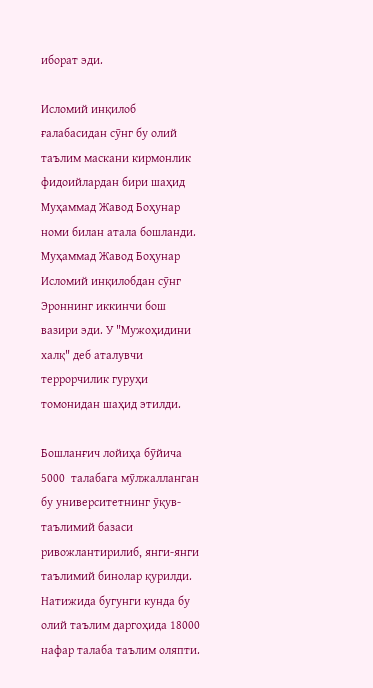иборат эди.

Исломий инқилоб ғалабасидан сӯнг бу олий таълим маскани кирмонлик фидоийлардан бири шаҳид Муҳаммад Жавод Боҳунар номи билан атала бошланди. Муҳаммад Жавод Боҳунар Исломий инқилобдан сӯнг Эроннинг иккинчи бош вазири эди. У "Мужоҳидини халқ" деб аталувчи террорчилик гуруҳи томонидан шаҳид этилди.

Бошланғич лойиҳа бӯйича 5000  талабага мӯлжалланган бу университетнинг ӯқув-таълимий базаси ривожлантирилиб, янги-янги  таълимий бинолар қурилди. Натижида бугунги кунда бу олий таълим даргоҳида 18000 нафар талаба таълим оляпти.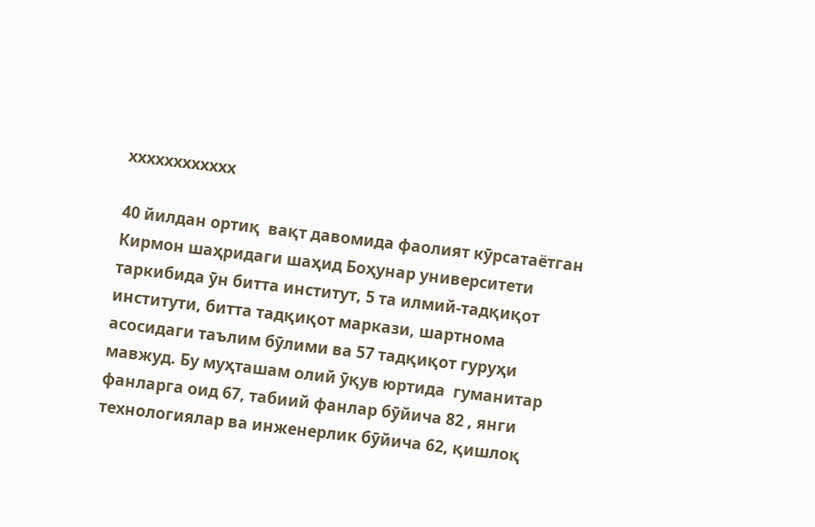хххххххххххх

40 йилдан ортиқ  вақт давомида фаолият кӯрсатаётган Кирмон шаҳридаги шаҳид Боҳунар университети таркибида ӯн битта институт, 5 та илмий-тадқиқот институти, битта тадқиқот маркази, шартнома асосидаги таълим бӯлими ва 57 тадқиқот гуруҳи мавжуд. Бу муҳташам олий ӯқув юртида  гуманитар фанларга оид 67, табиий фанлар бӯйича 82 , янги технологиялар ва инженерлик бӯйича 62, қишлоқ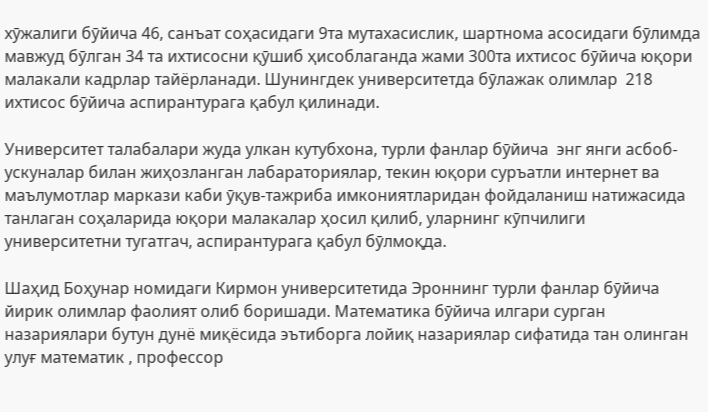хӯжалиги бӯйича 46, санъат соҳасидаги 9та мутахасислик, шартнома асосидаги бӯлимда мавжуд бӯлган 34 та ихтисосни қӯшиб ҳисоблаганда жами 300та ихтисос бӯйича юқори малакали кадрлар тайёрланади. Шунингдек университетда бӯлажак олимлар  218 ихтисос бӯйича аспирантурага қабул қилинади.

Университет талабалари жуда улкан кутубхона, турли фанлар бӯйича  энг янги асбоб-ускуналар билан жиҳозланган лабараториялар, текин юқори суръатли интернет ва маълумотлар маркази каби ӯқув-тажриба имкониятларидан фойдаланиш натижасида  танлаган соҳаларида юқори малакалар ҳосил қилиб, уларнинг кӯпчилиги университетни тугатгач, аспирантурага қабул бӯлмоқда.

Шаҳид Боҳунар номидаги Кирмон университетида Эроннинг турли фанлар бӯйича йирик олимлар фаолият олиб боришади. Математика бӯйича илгари сурган назариялари бутун дунё миқёсида эътиборга лойиқ назариялар сифатида тан олинган улуғ математик , профессор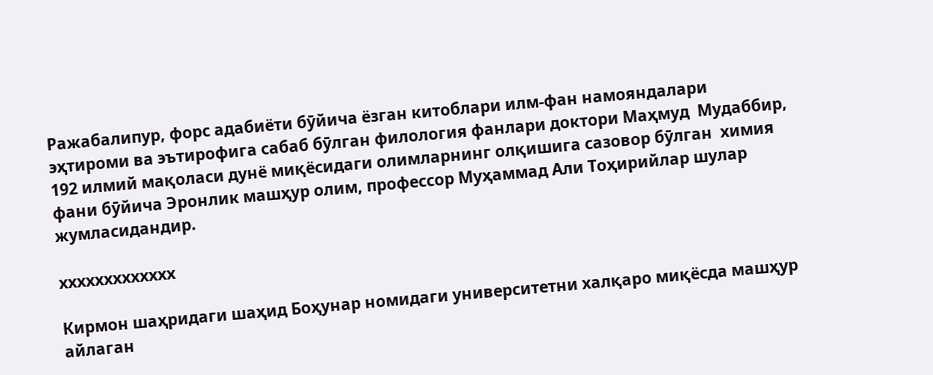Ражабалипур, форс адабиёти бӯйича ёзган китоблари илм-фан намояндалари  эҳтироми ва эътирофига сабаб бӯлган филология фанлари доктори Маҳмуд  Мудаббир,  192 илмий мақоласи дунё миқёсидаги олимларнинг олқишига сазовор бӯлган  химия фани бӯйича Эронлик машҳур олим, профессор Муҳаммад Али Тоҳирийлар шулар жумласидандир.

ххххххххххххх

Кирмон шаҳридаги шаҳид Боҳунар номидаги университетни халқаро миқёсда машҳур айлаган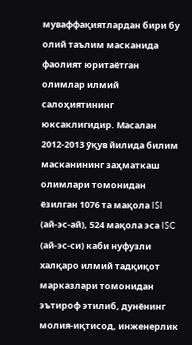муваффақиятлардан бири бу олий таълим масканида фаолият юритаётган олимлар илмий салоҳиятининг юксаклигидир. Масалан 2012-2013 ӯқув йилида билим масканининг заҳматкаш олимлари томонидан ёзилган 1076 та мақола ISI (ай-эс-ай), 524 мақола эса ISC (ай-эс-си) каби нуфузли халқаро илмий тадқиқот марказлари томонидан эътироф этилиб, дунёнинг  молия-иқтисод, инженерлик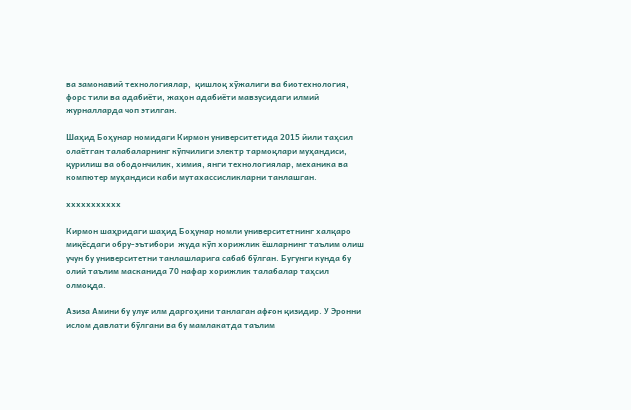ва замонавий технологиялар,  қишлоқ хӯжалиги ва биотехнология, форс тили ва адабиёти, жаҳон адабиёти мавзусидаги илмий журналларда чоп этилган.

Шаҳид Боҳунар номидаги Кирмон университетида 2015 йили таҳсил олаётган талабаларнинг кӯпчилиги электр тармоқлари муҳандиси, қурилиш ва ободончилик, химия, янги технологиялар, механика ва компютер муҳандиси каби мутахассисликларни танлашган.

ххххххххххх

Кирмон шаҳридаги шаҳид Боҳунар номли университетнинг халқаро миқёсдаги обру-эътибори  жуда кӯп хорижлик ёшларнинг таълим олиш учун бу университетни танлашларига сабаб бӯлган. Бугунги кунда бу олий таълим масканида 70 нафар хорижлик талабалар таҳсил олмоқда.

Азиза Амини бу улуғ илм даргоҳини танлаган афғон қизидир. У Эронни ислом давлати бӯлгани ва бу мамлакатда таълим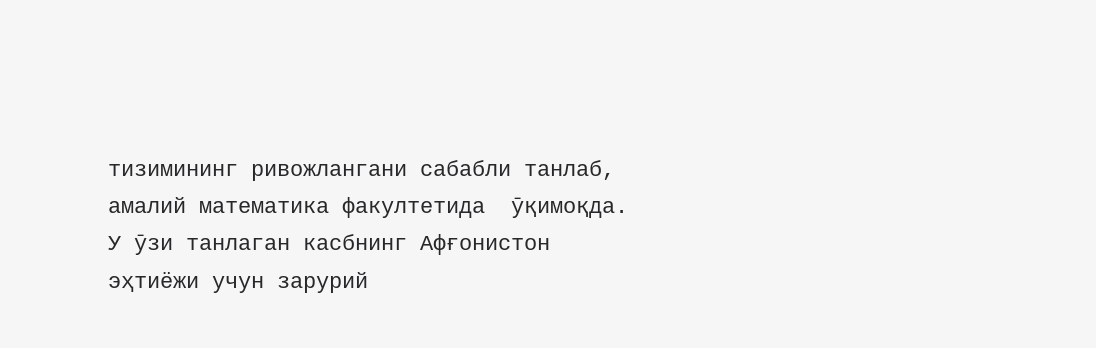тизимининг ривожлангани сабабли танлаб,  амалий математика факултетида  ӯқимоқда.  У ӯзи танлаган касбнинг Афғонистон эҳтиёжи учун зарурий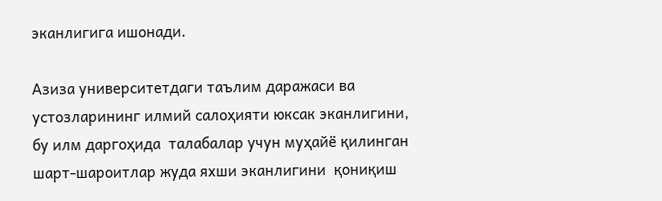эканлигига ишонади.

Азиза университетдаги таълим даражаси ва устозларининг илмий салоҳияти юксак эканлигини, бу илм даргоҳида  талабалар учун муҳайё қилинган шарт-шароитлар жуда яхши эканлигини  қониқиш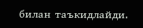билан  таъкидлайди.